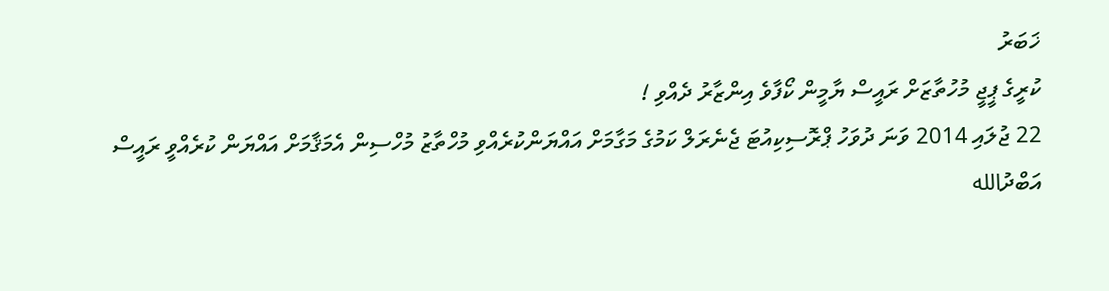ޚަބަރު
ކުރީގެ ޕީޖީ މުހުތާޒަށް ރައީސް ޔާމީން ކޯފާވެ އިންޒާރު ދެއްވި !
22 ޖުލައި 2014 ވަނަ ދުވަހު ޕްރޮސިކިއުޓަ ޖެނެރަލް ކަމުގެ މަގާމަށް އައްޔަންކުރެއްވި މުހްތާޒު މުހްސިން އެމަޤާމަށް އައްޔަން ކުރެއްވީ ރައީސް އަބްދުالله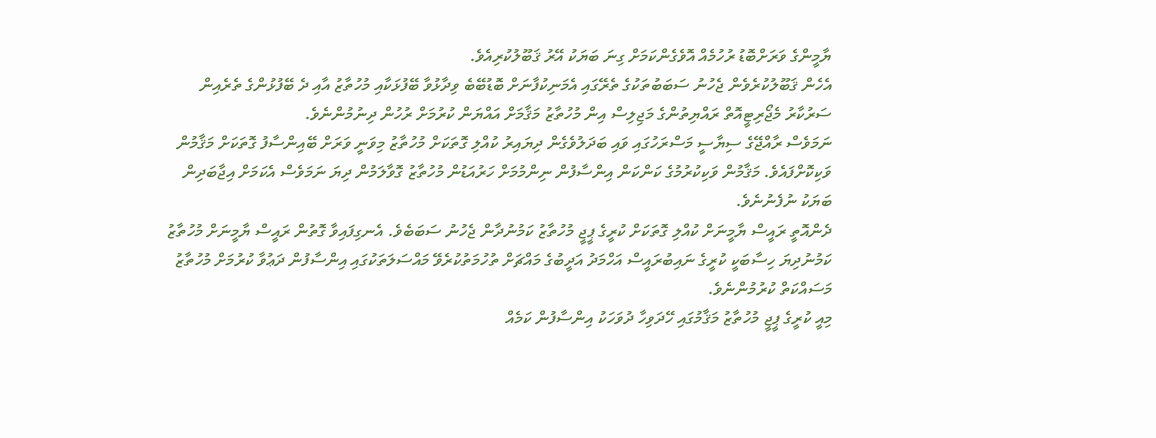ޔާމީންގެ ވަރަށްބޮޑު ރުހުމެއް އޮވެގެންކަމަށް ގިނަ ބަޔަކު އޭރު ޤަބޫލުކުރިއެވެ.
އެހެން ޤަބޫލުކުރެވެން ޖެހުނު ސަބަބުތަކުގެ ތެރޭގައި އެމަނިކުފާނަށް ބޮޑުބޭބެ ވިދާޅުވާ ބޭފުޅަކާއި މުހުތާޒު އާއި ދެ ބޭފުޅުންގެ ތެރެއިން ސަރުކާރު މެޖޯރިޓީއޮތް ރައްޔިތުންގެ މަޖިލިސް އިން މުހުތާޒު މަޤާމަށް އައްޔަން ކުރުމަށް ރުހުން ދިނުމުންނެވެ.
ނަމަވެސް ރާއްޖޭގެ ސިޔާސީ މަސްރަހުގައި ވައި ބަދަލުވެގެން ދިޔައިރު ކުއްލި ގޮތަކަށް މުހުތާޒު މިވަނީ ވަރަށް ބޭއިންސާފު ގޮތަކަށް މަޤާމުން ވަކިކޮށްފައެވެ. މަޤާމުން ވަކިކުރުމުގެ ކަންކަން އިންސާފުން ނިންމުމަށް ހަރުއަޑުން މުހުތާޒު ގޮވާލަމުން ދިޔަ ނަމަވެސް އެކަމަށް އިޖާބަދިން ބަޔަކު ނުފެނުނެވެ.
ދެންއޮތީ ރައީސް ޔާމީނަށް ކުއްލި ގޮތަކަށް ކުރީގެ ޕީޖީ މުހުތާޒު ކަމުނުދާން ޖެހުނު ސަބަބެވެ. އެނގިފައިވާ ގޮތުން ރައީސް ޔާމީނަށް މުހުތާޒު ކަމުނުދިޔަ ހިސާބަކީ ކުރީގެ ނައިބުރައީސް އަހްމަދު އަދީބުގެ މައްޗަށް ތުހުމަތުކުރެވޭ މައްސަލަތަކުގައި އިންސާފުން ދަޢުވާ ކުރުމަށް މުހުތާޒު މަސައްކަތް ކުރުމުންނެވެ.
މިއީ ކުރީގެ ޕީޖީ މުހުތާޒު މަޤާމުގައި ހޭދަވިހާ ދުވަހަކު އިންސާފުން ކަމެއް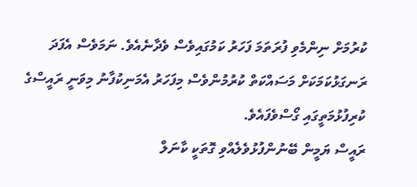ކުރުމަށް ނިންމެވި ފުރަތަމަ ފަހަރު ކަމުގައިވެސް ވެދާނެއެވެ. ނަމަވެސް އެފަދަ ރަނގަޅުކަމަކަށް މަސައްކަތް ކުރުމުންވެސް މިފަހަރު އެމަނިކުފާނު މިވަނީ ރައީސްގެ ކުރިފުޅުމަތީގައި ގޯސްވެފައެވެ.
ރައީސް ޔަމީން ބޭނުންފުޅުވެލެއްވި ގޮތަކީ ކާނަލް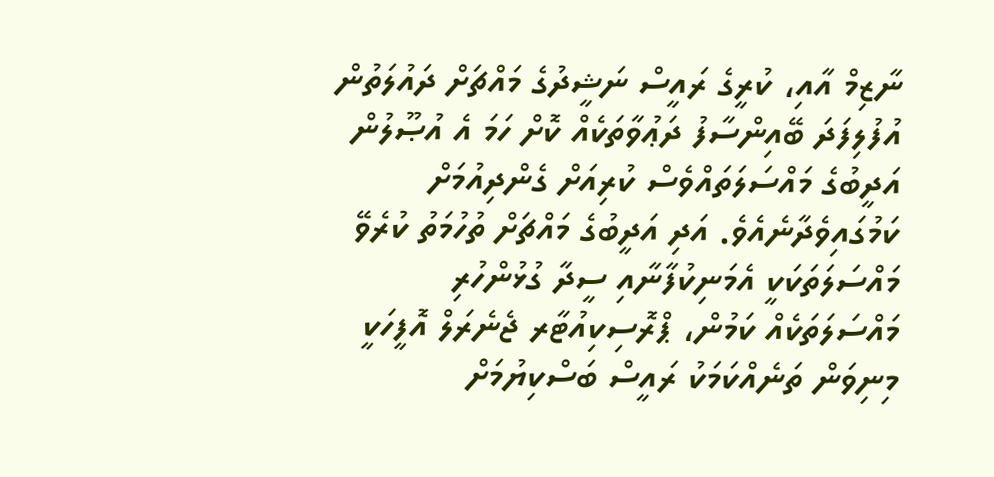ނާޒިމް އާއި، ކުރީގެ ރައީސް ނަޝީދުގެ މައްޗަށް ދައުލަތުން އުފުލިފަދަ ބޭއިންސާފު ދަޢުވާތަކެއް ކޮށް ހަމަ އެ އުޞޫލުން އަދީބުގެ މައްސަލަތައްވެސް ކުރިއަށް ގެންދިއުމަށް ކަމުގައިވެދާނެއެވެ. އަދި އަދީބުގެ މައްޗަށް ތުހުމަތު ކުރެވޭ މައްސަލަތަކަކީ އެމަނިކުފާނާއި ސީދާ ގުޅުންހުރި މައްސަލަތަކެއް ކަމުން، ޕްރޮސިކިއުޓާރ ޖެނެރަލް އޮފީހަކީ މިނިވަން ތަނެއްކަމަކު ރައީސް ބަސްކިޔުމަށް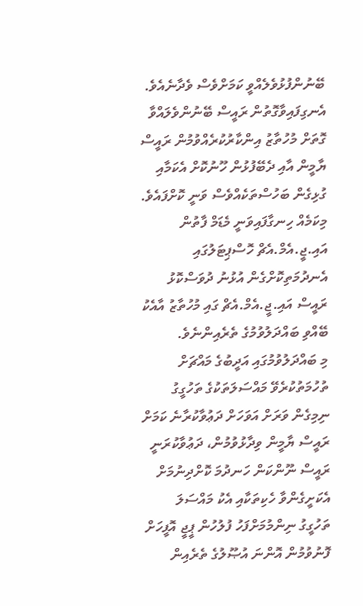ބޭނުންފުޅުވެލެއްވީ ކަމަށްވެސް ވެދާނެއެވެ.
އެނގިފައިވާގޮތުން ރައީސް ބޭނުންވެލައްވާ ގޮތަށް މުހުތާޒު އިންކާރުކުރެއްވުމުން ރައީސް ޔާމީން އާއި ދެބޭފުޅުން ހޫނުކޮށް އެކަމާއި ގުޅިގެން ބަހުސްތަކެއްވެސް ވަނީ ކޮށްފައެވެ. މިކަމެއް ހިނގާފައިވަނީ މެޑަމް ފާތުން އައި.ޖީ.އެމް.އެޗް ހޮސްޕިޓަލުގައި އެނދުމަތިކޮށްގެން އުޅުނު ދުވަސްކޮޅު ރައީސް އައި.ޖީ.އެމް.އެޗް ގައި މުހުތާޒު އާއެކު ބޭއްވި ބައްދަލުވުމުގެ ތެރެއިންނެވެ.
މި ބައްދަލުވުމުގައި އަދީބުގެ މައްޗަށް ތުހުމަތުކުރެވޭ މައްސަލަތަކުގެ ތަހުގީގު ނިމިގެން ވަރަށް އަވަހަށް ދަޢުވާކުރާނެ ކަމަށް ރައީސް ޔާމީން ވިދާޅުވުމުން، ދަޢުވާކުރަނީ ރައީސް ނޫންކަން ހަނދުމަ ކޮށްދިނުމަށް އެކަށީގެންވާ ހެކިތަކާއި އެކު މައްސަލަ ތަހުގީގު ނިންމުމަށްފަހު ފުލުހުން ޕީޖީ އޮފީހަށް ފޮނުވުމުން އޮންނަ އުޞޫލުގެ ތެރެއިން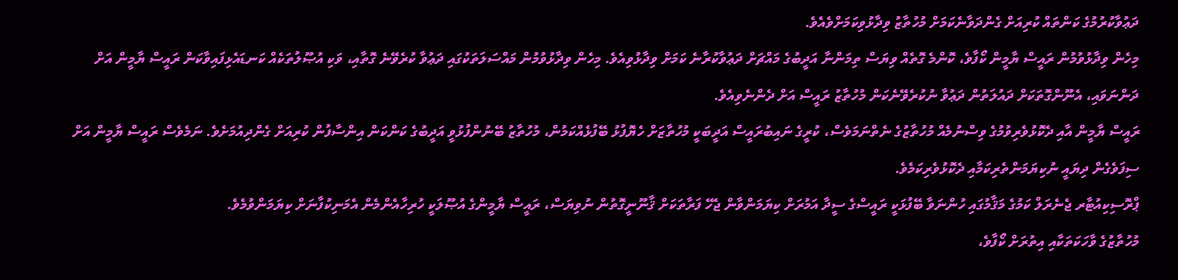ދަޢުވާކުރުމުގެ ކަންތައް ކުރިއަށް ގެންދަވާނެކަމަށް މުހުތާޒު ވިދާޅުވިކަމަށްވެއެވެ.
މިހެން ވިދާޅުވުމުން ރައީސް ޔާމީން ކޯފާވެ، ކޮންމެ ގޮތެއް ވިޔަސް ތިމަންނާ އަދީބުގެ މައްޗަށް ދަޢުވާކުރާނެ ކަމަށް ވިދާޅުވިއެވެ. މިހެން ވިދާޅުވުމުން މައްސަލަތަކުގައި ދަޢުވާ ކުރެވޭނެ ގޮތާއި، ވަކި އުޞޫލުތަކެއް ކަނޑައެޅިފައިވާކަން ރައީސް ޔާމީން އަށް ދަންނަވައި، އެނޫންގޮތަކަށް ދައުލަތުން ދަޢުވާ ނުކުރެވޭނެކަން މުހުތާޒު ރައީސް އަށް ދެންނެވިއެވެ.
ރައީސް ޔާމީން އާއި ދެކޮޅުވެރިވުމުގެ ވިސްނުމެއް މުހުތާޒުގެ ނެތްނަމަވެސް، ކުރީގެ ނައިބުރައީސް އަދީބަކީ މުހުތާޒަށް ހެޔޮފުޅު ބޭފުޅެއްކަމުން، މުހުތާޒު ބޭނުންފުޅުވީ އަދީބުގެ ކަންކަން އިންސާފުން ކުރިއަށް ގެންދިއުމަށެވެ. ނަމެވެސް ރައީސް ޔާމީން އަށް ސިފަވެގެން ދިޔައީ ނުކިޔަމަންތެރިކަމާއި ދެކޮޅުވެރިކަމެވެ.
ޕްރޮސިކިއުޓާރ ޖެނެރަލް ކަމުގެ މަޤާމުގައި ހުންނަވާ ބޭފުޅަކީ ރައީސްގެ ސީދާ އަމުރަށް ކިޔަމަންވާން ޖެހޭ ފަރާތަކަށް ޤާނޫނީގޮތުން ނުވިޔަސް، ރައީސް ޔާމީންގެ އުޞޫލަކީ ހުރިހާއެންމެން އެމަނިކުފާނަށް ކިޔަމަންވުމެވެ.
މުހުތާޒުގެ ވާހަކަތަކާއި އިތުރަށް ކޯފާވެ،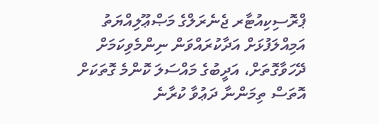ޕްރޮސިކިއުޓާރ ޖެނެރަލްގެ މަޞްޢޫލިއްޔަތު އަމިއްލަފުޅަށް އަދާކުރައްވަން ނިންމެވިކަމަށް ދޭހަވާގޮތަށް، އަދީބުގެ މައްސަލަ ކޮންމެ ގޮތަކަށް އޮތަސް ތިމަންނާ ދަޢުވާ ކުރާނެ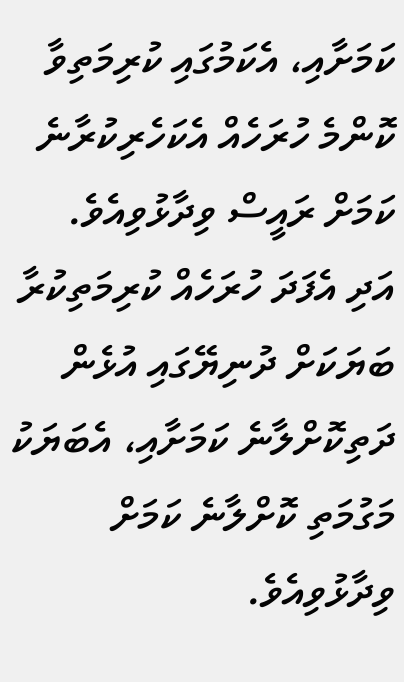ކަމަށާއި، އެކަމުގައި ކުރިމަތިވާ ކޮންމެ ހުރަހެއް އެކަހެރިކުރާނެ ކަމަށް ރައީސް ވިދާޅުވިއެވެ.
އަދި އެފަދަ ހުރަހެއް ކުރިމަތިކުރާ ބަޔަކަށް ދުނިޔޭގައި އުޅެން ދަތިކޮށްލާނެ ކަމަށާއި، އެބަޔަކު މަގުމަތި ކޮށްލާނެ ކަމަށް ވިދާޅުވިއެވެ.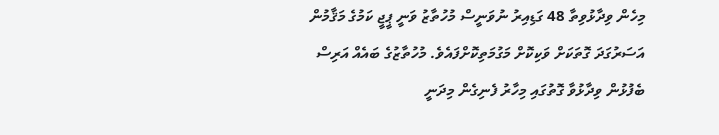މިހެން ވިދާޅުވިތާ 48 ގަޑިއިރު ނުވަނީސް މުހުތާޒު ވަނީ ޕީޖީ ކަމުގެ މަޤާމުން އަސަރުގަދަ ގޮތަކަށް ވަކިކޮށް މަގުމަތިކޮށްފައެވެ. މުހުތާޒުގެ ބައެއް އަރިސް ބެފުޅުން ވިދާޅުވާ ގޮތުގައި މިހާރު ފެނިގެން މިދަނީ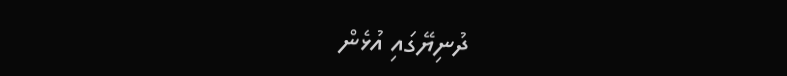ދުނިޔޭގައި އުޅެން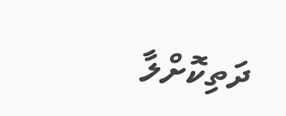ދަތިކޮށްލާ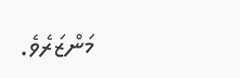މަންޒަރެވެ.